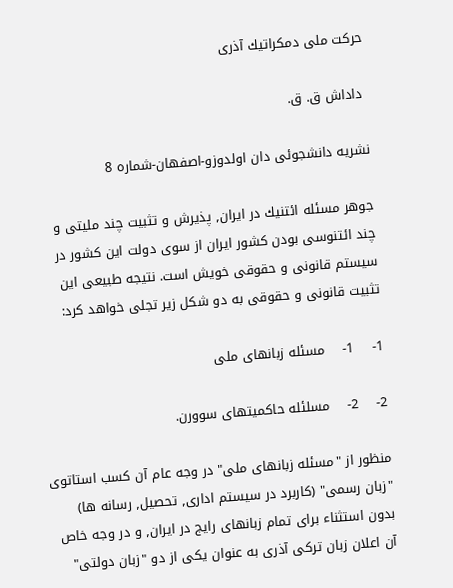حركت ملى دمكراتيك آذرى

 داداش ق. ق.

نشريه دانشجوئى دان اولدوزو-اصفهان-شماره 8

جوهر مسئله ائتنيك در ايران٫ پذيرش و تثبيت چند مليتى و چند ائتنوسى بودن كشور ايران از سوى دولت اين كشور در سيستم قانونى و حقوقى خويش است. نتيجه طبيعى اين تثبيت قانونى و حقوقى به دو شكل زير تجلى خواهد كرد:

1-    1-    مسئله زبانهاى ملى

2-    2-    مسلئله حاكميتهاى سوورن.

منظور از "مسئله زبانهاى ملى" در وجه عام آن كسب استاتوى "زبان رسمى" (كاربرد در سيستم ادارى٫ تحصيل٫ رسانه ها) بدون استثناء براى تمام زبانهاى رايج در ايران٫ و در وجه خاص آن اعلان زبان تركى آذرى به عنوان يكى از دو "زبان دولتى"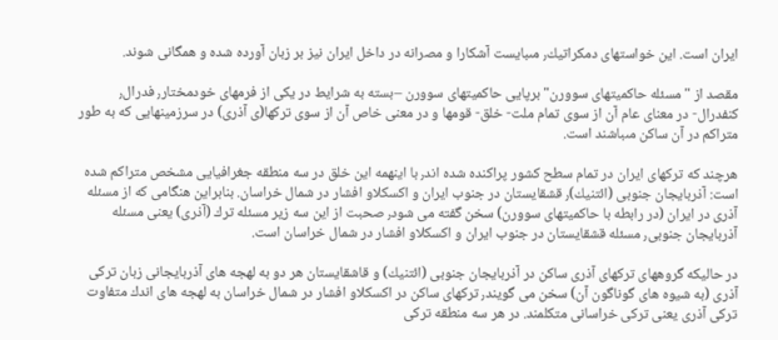ايران است. اين خواستهاى دمكراتيك٫ مىبايست آشكارا و مصرانه در داخل ايران نيز بر زبان آورده شده و همگانى شوند.

مقصد از "مسئله حاكميتهاى سوورن" برپايى حاكميتهاى سوورن –بسته به شرايط در يكى از فرمهاى خودمختار٫ فدرال٫ كنفدرال- در معناى عام آن از سوى تمام ملت- خلق- قومها و در معنى خاص آن از سوى تركها(ى آذرى) در سرزمينهايى كه به طور متراكم در آن ساكن مىباشند است.

هرچند كه تركهاى ايران در تمام سطح كشور پراكنده شده اند٫ با اينهمه اين خلق در سه منطقه جغرافيايى مشخص متراكم شده است: آذربايجان جنوبى (ائتنيك)٫ قشقايستان در جنوب ايران و اكسكلاو افشار در شمال خراسان. بنابراين هنگامى كه از مسئله آذرى در ايران (در رابطه با حاكميتهاى سوورن) سخن گفته مى شود٫ صحبت از اين سه زير مسئله ترك (آذرى) يعنى مسئله آذربايجان جنوبى٫ مسئله قشقايستان در جنوب ايران و اكسكلاو افشار در شمال خراسان است.

در حاليكه گروههاى تركهاى آذرى ساكن در آذربايجان جنوبى (ائتنيك) و قاشقايستان هر دو به لهجه هاى آذربايجانى زبان تركى آذرى (به شيوه هاى گوناگون آن) سخن مى گويند٫ تركهاى ساكن در اكسكلاو افشار در شمال خراسان به لهجه هاى اندك متفاوت تركى آذرى يعنى تركى خراسانى متكلمند. در هر سه منطقه تركى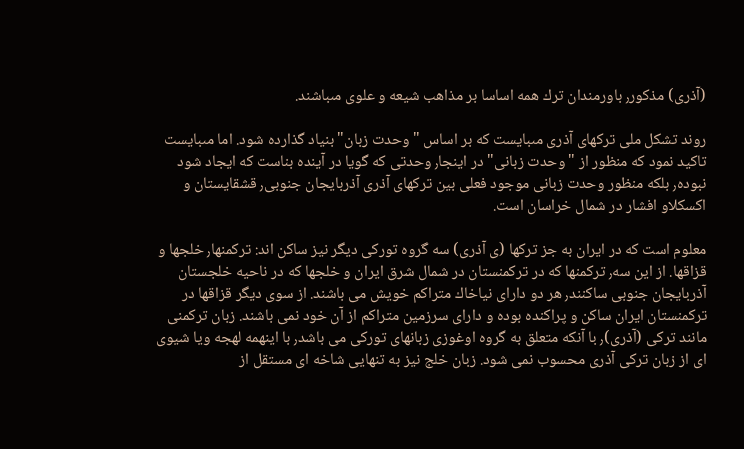(آذرى) مذكور٫ باورمندان ترك همه اساسا بر مذاهب شيعه و علوى مىباشند.

روند تشكل ملى تركهاى آذرى مىبايست كه بر اساس "وحدت زبان" بنياد گذارده شود. اما مىبايست تاكيد نمود كه منظور از "وحدت زبانى" در اينجا٫ وحدتى كه گويا در آينده بناست كه ايجاد شود نبوده٫ بلكه منظور وحدت زبانى موجود فعلى بين تركهاى آذرى آذربايجان جنوبى٫ قشقايستان و اكسكلاو افشار در شمال خراسان است.

معلوم است كه در ايران به جز تركها (ى آذرى) سه گروه توركى ديگر نيز ساكن اند: تركمنها٫ خلجها و قزاقها. از اين سه٫ تركمنها كه در تركمنستان در شمال شرق ايران و خلجها كه در ناحيه خلجستان آذربايجان جنوبى ساكنند٫ هر دو داراى نياخاك متراكم خويش مى باشند. از سوى ديگر قزاقها در تركمنستان ايران ساكن و پراكنده بوده و داراى سرزمين متراكم از آن خود نمى باشند. زبان تركمنى مانند تركى (آذرى)٫ با آنكه متعلق به گروه اوغوزى زبانهاى توركى مى باشد٫ با اينهمه لهجه ويا شيوى اى از زبان تركى آذرى محسوب نمى شود. زبان خلج نيز به تنهايى شاخه اى مستقل از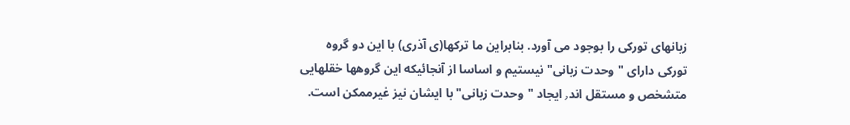زبانهاى توركى را بوجود مى آورد. بنابراين ما تركها(ى آذرى) با اين دو گروه توركى داراى "وحدت زبانى" نيستيم و اساسا از آنجائيكه اين گروهها خقلهايى متشخص و مستقل اند٫ ايجاد "وحدت زبانى" با ايشان نيز غيرممكن است.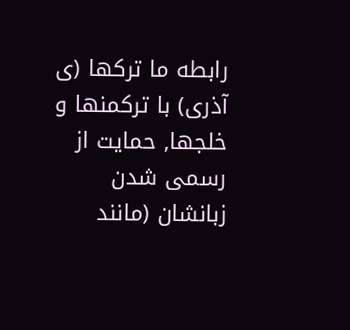رابطه ما تركها (ى آذرى) با تركمنها و خلجها٫ حمايت از رسمى شدن زبانشان (مانند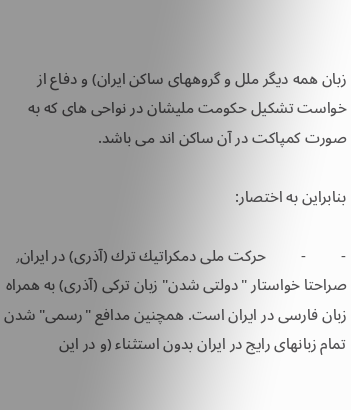زبان همه ديگر ملل و گروههاى ساكن ايران) و دفاع از خواست تشكيل حكومت مليشان در نواحى هاى كه به صورت كمپاكت در آن ساكن اند مى باشد.

بنابراين به اختصار:

-         -         حركت ملى دمكراتيك ترك (آذرى) در ايران٫ صراحتا خواستار "دولتى شدن" زبان تركى (آذرى) به همراه زبان فارسى در ايران است. همچنين مدافع "رسمى" شدن تمام زبانهاى رايج در ايران بدون استثناء (و در اين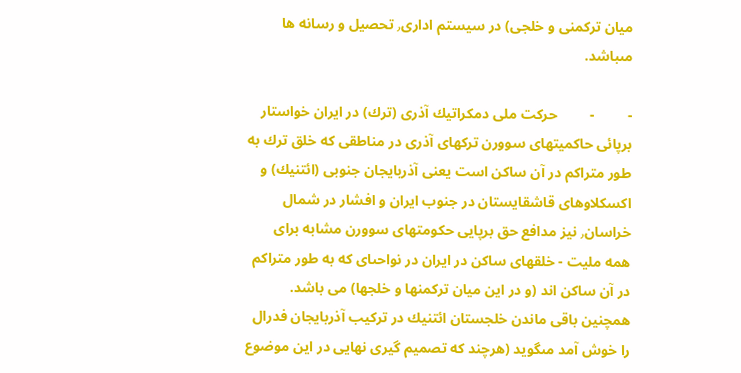ميان تركمنى و خلجى) در سيستم ادارى٫ تحصيل و رسانه ها مىباشد.

-         -         حركت ملى دمكراتيك آذرى (ترك) در ايران خواستار برپائى حاكميتهاى سوورن تركهاى آذرى در مناطقى كه خلق ترك به طور متراكم در آن ساكن است يعنى آذربايجان جنوبى (ائتنيك) و اكسكلاوهاى قاشقايستان در جنوب ايران و افشار در شمال خراسان٫ نيز مدافع حق برپايى حكومتهاى سوورن مشابه براى همه مليت - خلقهاى ساكن در ايران در نواحىاى كه به طور متراكم در آن ساكن اند (و در اين ميان تركمنها و خلجها) مى باشد. همچنين باقى ماندن خلجستان ائتنيك در تركيب آذربايجان فدرال را خوش آمد مىگويد (هرچند كه تصميم گيرى نهايى در اين موضوع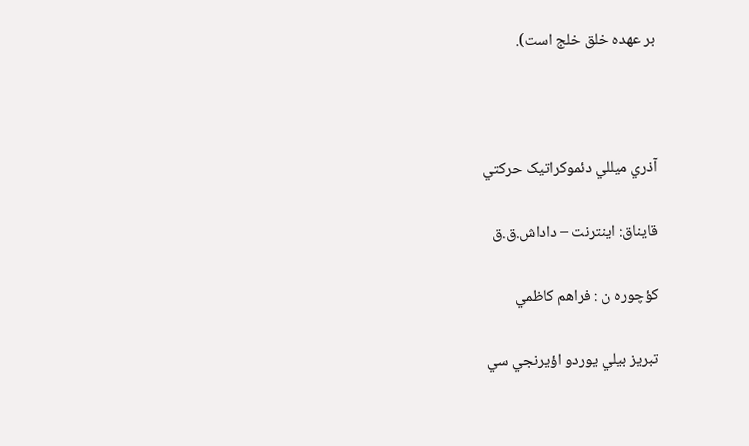بر عهده خلق خلج است).



آذري ميللي دئموکراتيک حرکتي

قايناق: اينترنت – داداش.ق.ق

کؤچوره ن : فراهم کاظمي

تبريز بيلي يوردو اؤيرنجي سي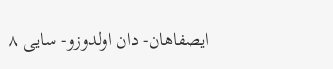ايصفاهان- دان اولدوزو- سايى ٨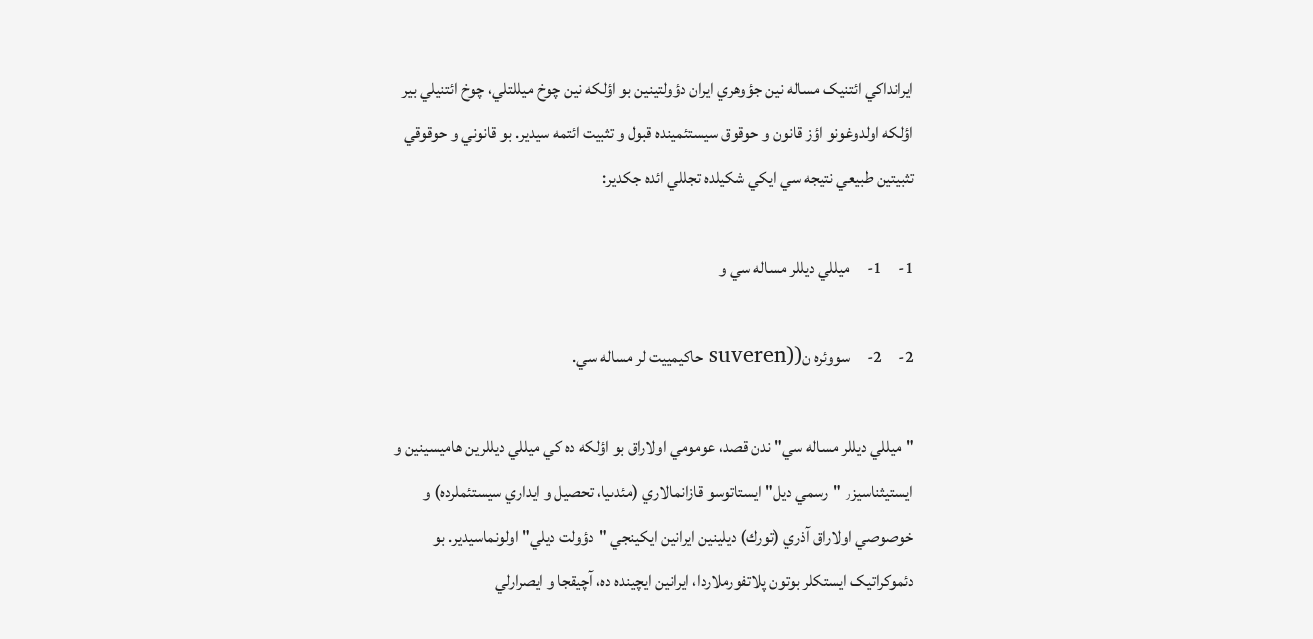ايرانداکي ائتنيک مساله نين جؤوهري ايران دؤولتينين بو اؤلکه نين چوخ ميللتلي، چوخ ائتنيلي بير اؤلکه اولدوغونو اؤز قانون و حوقوق سيستئمينده قبول و تثبيت ائتمه سيدير. بو قانوني و حوقوقي تثبيتين طبيعي نتيجه سي ايکي شکيلده تجللي ائده جکدير:

1-     1-     ميللي ديللر مساله سي و

2-     2-     سووئره ن((suveren حاکيمييت لر مساله سي.

"ميللي ديللر مساله سي" ندن قصد، عومومي اولاراق بو اؤلکه ده کي ميللي ديللرين هاميسينين و ايستيثناسيز٫ "رسمي ديل" ايستاتوسو قازانمالاري (مئدىيا، تحصيل و ايداري سيستئملرده) و خوصوصي اولاراق آذري (تورك) ديلينين ايرانين ايکينجي "دؤولت ديلي" اولونماسيدير. بو دئموکراتيک ايستکلر بوتون پلاتفورملاردا، ايرانين ايچينده ده، آچيقجا و ايصرارلي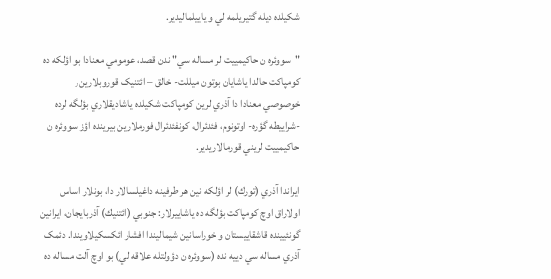شکيلده ديله گتيريلمه لي و ياييلماليدير.

"سووئره ن حاکيمييت لر مساله سي" ندن قصد، عومومي معنادا بو اؤلکه ده کومپاکت حالدا ياشايان بوتون ميللت- خالق – ائتنيک قوروبلارين٫ خوصوصي معنادا دا آذري لرين کومپاکت شکيلده ياشاديقلاري بؤلگه لرده -شراييطه گؤره- اوتونوم، فئدئرال، کونفئدئرال فورملارين بيرينده اؤز سووئره ن حاکيمييت لريني قورمالاريدير.

ايراندا آذري (تورك) لر اؤلکه نين هر طرفينه داغيلسالار دا، بونلار اساس اولاراق اوچ کومپاکت بؤلگه ده ياشاييرلار: جنوبي (ائتنيك) آذربايجان، ايرانين گونئيينده قاشقاييستان و خوراسانين شيماليندا افشار ائكسكيلاويندا. دئمک آذري مساله سي دييه نده (سووئره ن دؤولتله علاقه لي) بو اوچ آلت مساله ده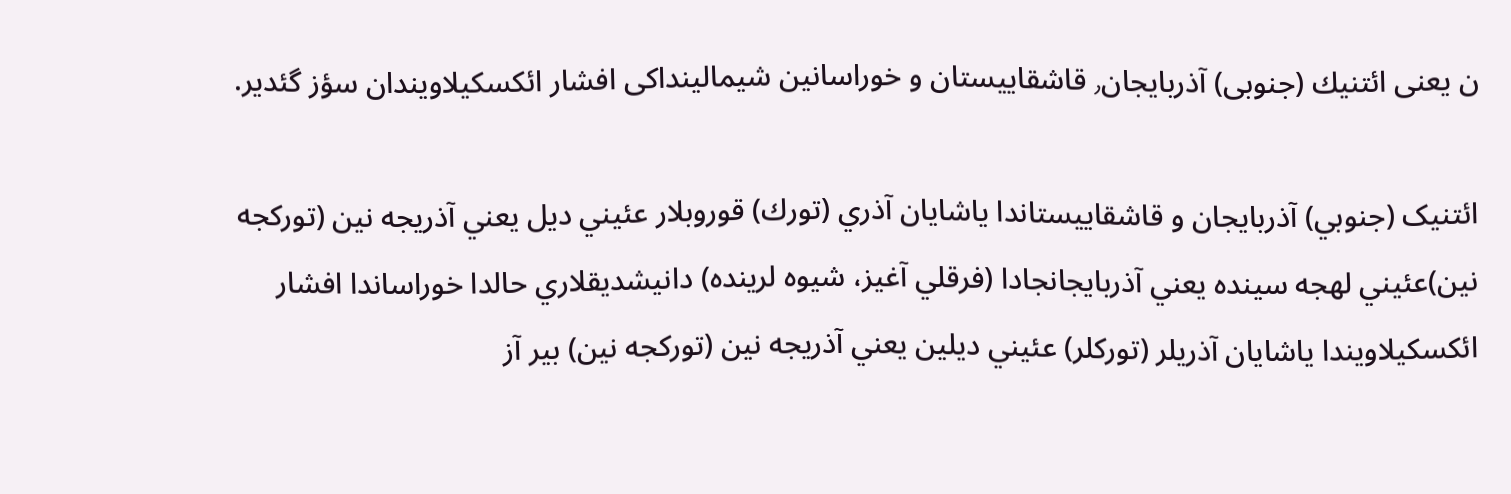ن يعنى ائتنيك (جنوبى) آذربايجان٫ قاشقاييستان و خوراسانين شيمالينداكى افشار ائكسكيلاويندان سؤز گئدير.

ائتنيک (جنوبي) آذربايجان و قاشقاييستاندا ياشايان آذري (تورك) قوروبلار عئيني ديل يعني آذريجه نين (توركجه نين)عئيني لهجه سينده يعني آذربايجانجادا (فرقلي آغيز، شيوه لرينده) دانيشديقلاري حالدا خوراساندا افشار ائکسکيلاويندا ياشايان آذريلر (توركلر) عئيني ديلين يعني آذريجه نين (توركجه نين) بير آز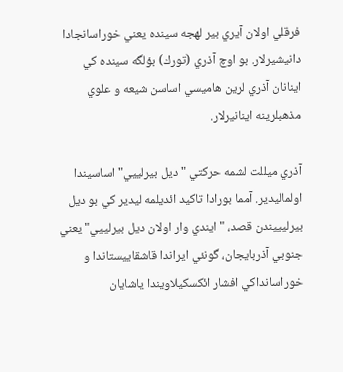فرقلي اولان آيري بير لهجه سينده يعني خوراسانجادا دانيشيرلار. بو اوچ آذري (تورك) بؤلگه سينده کي اينانان آذري لرين هاميسي اساسن شيعه و علوي مذهبلرينه اينانيرلار.

آذري ميللت لشمه حرکتي "ديل بيرلييي" اساسيندا اولماليدير. آمما بورادا تاکيد ائديلمه ليدير کي بو ديل بيرليييندن قصد، "ايندي وار اولان ديل بيرلييي" يعني جنوبي آذربايجان، گونئي ايراندا قاشقاييستاندا و خوراسانداکي افشار ائکسکيلاويندا ياشايان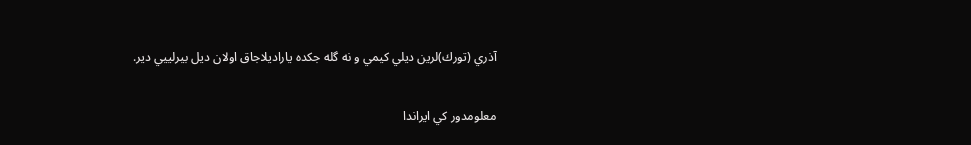آذري (تورك)لرين ديلي کيمي و نه گله جکده ياراديلاجاق اولان ديل بيرلييي دير.

معلومدور کي ايراندا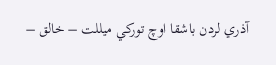آذري لردن باشقا اوچ تورکي ميللت – خالق –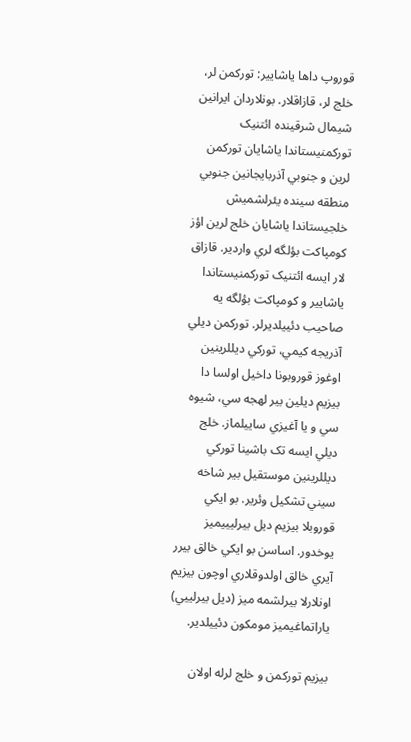قوروپ داها ياشايير: تورکمن لر، خلج لر، قازاقلار. بونلاردان ايرانين شيمال شرقينده ائتنيک تورکمنيستاندا ياشايان تورکمن لرين و جنوبي آذربايجانين جنوبي منطقه سينده يئرلشميش خلجيستاندا ياشايان خلج لرين اؤز کومپاکت بؤلگه لري واردير. قازاق لار ايسه ائتنيک تورکمنيستاندا ياشايير و کومپاکت بؤلگه يه صاحيب دئييلديرلر. تورکمن ديلي آذريجه کيمي، تورکي ديللرينين اوغوز قوروبونا داخيل اولسا دا بيزيم ديلين بير لهجه سي، شيوه سي و يا آغيزي ساييلماز. خلج ديلي ايسه تک باشينا تورکي ديللرينين موستقيل بير شاخه سيني تشکيل وئرير. بو ايکي قوروبلا بيزيم ديل بيرليييميز يوخدور. اساسن بو ايکي خالق بيرر آيري خالق اولدوقلاري اوچون بيزيم اونلارلا بيرلشمه ميز (ديل بيرلييي) ياراتماغيميز مومکون دئييلدير.

بيزيم تورکمن و خلج لرله اولان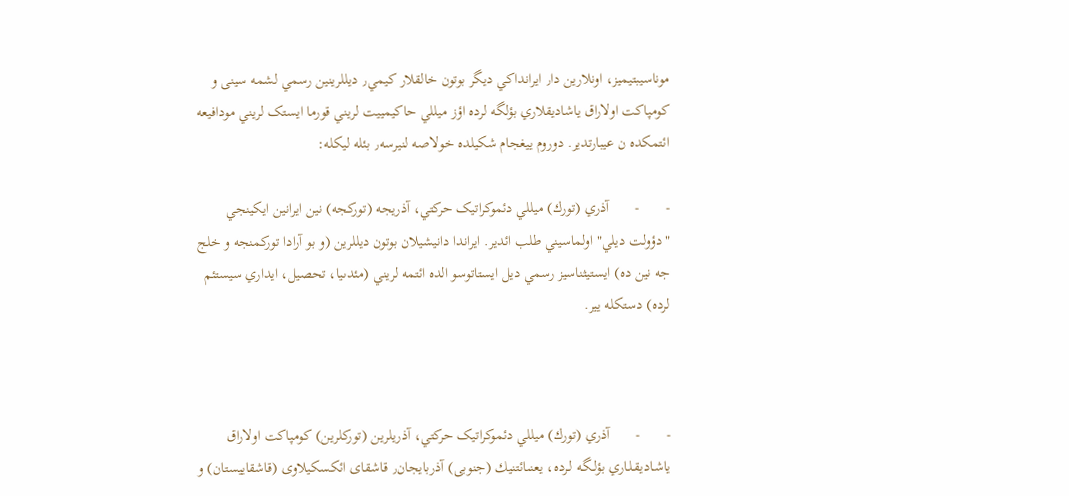موناسيبتيميز، اونلارين دا٫ ايرانداکي ديگر بوتون خالقلار کيمي٫ ديللرينين رسمي لشمه سينى و کومپاکت اولاراق ياشاديقلاري بؤلگه لرده اؤز ميللي حاکيمييت لريني قورما ايستک لريني مودافيعه ائتمکده ن عيبارتدير. دوروم ييغجام شكيلده خولاصه لنيرسه٫ بئله ليکله:

-       -       آذري (تورك) ميللي دئموکراتيک حرکتي، آذريجه (توركجه) نين ايرانين ايکينجي "دؤولت ديلي" اولماسيني طلب ائدير. ايراندا دانيشيلان بوتون ديللرين (و بو آرادا تورکمنجه و خلج جه نين ده) ايستيثناسيز رسمي ديل ايستاتوسو الده ائتمه لريني (مئدىيا، تحصيل، ايداري سيستئم لرده) دستکله يير.



-       -       آذري (تورك) ميللي دئموکراتيک حرکتي، آذريلرين (توركلرين) کومپاکت اولاراق ياشـاديقـلـاري بؤلـگـه لـرده، يعنىائتنيك (جنوبى) آذربايجان٫ قاشقاى ائكسكيلاوى (قاشقاييستان) و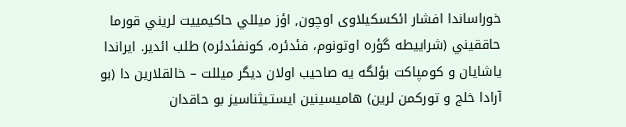خوراساندا افشار ائكسكيلاوى اوچون٫ اؤز ميللي حاکيمييت لريني قورما حاققيني (شراييطه گؤره اوتونوم، فئدئره، کونفئدئره) طلب ائدير. ايراندا ياشايان و کومپاکت بؤلگه يه صاحيب اولان ديگر ميللت – خالقلارين دا (بو آرادا خلج و تورکمن لرين) هاميسينين ايستـيثناسيز بو حاقدان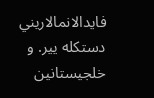فايدالانمالاريني دستکله يير. و خلجيستانين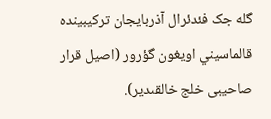گله جک فئدئرال آذربايجان ترکيبينده قالماسيني اويغون گؤرور (اصيل قرار صاحيبى خلج خالقىدير).